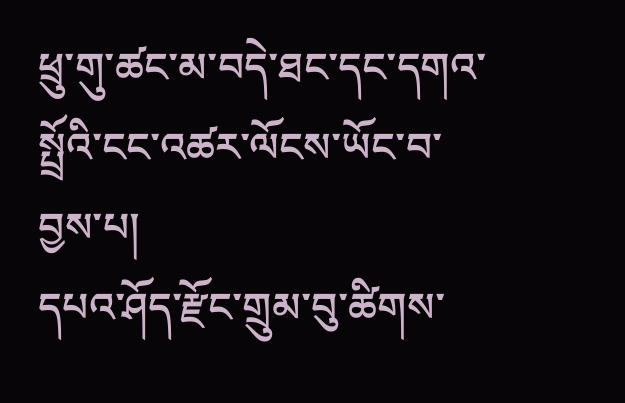ཕྲུ་གུ་ཚང་མ་བདེ་ཐང་དང་དགའ་སྤྲོའི་ངང་འཚར་ལོངས་ཡོང་བ་བྱས་པ།
དཔའ་ཤོད་རྫོང་གྲུམ་བུ་ཚིགས་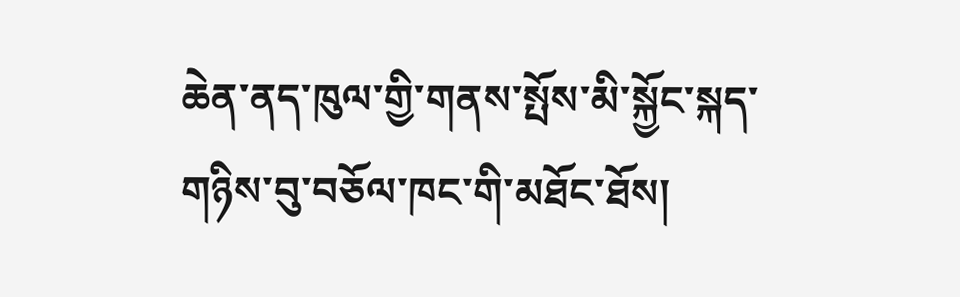ཆེན་ནད་ཁུལ་གྱི་གནས་སྤོས་མི་སྐྱོང་སྐད་གཉིས་བུ་བཅོལ་ཁང་གི་མཐོང་ཐོས།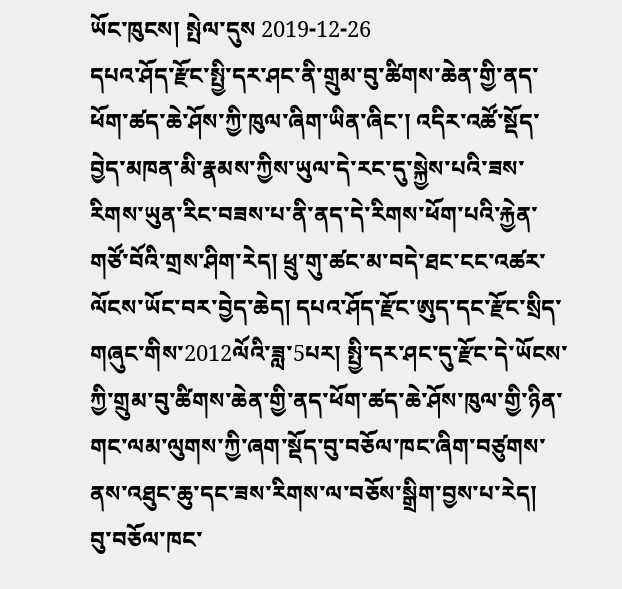ཡོང་ཁུངས། སྤེལ་དུས 2019-12-26
དཔའ་ཤོད་རྫོང་སྤྱི་དར་ཤང་ནི་གྲུམ་བུ་ཚིགས་ཆེན་གྱི་ནད་ཕོག་ཚད་ཆེ་ཤོས་ཀྱི་ཁུལ་ཞིག་ཡིན་ཞིང་། འདིར་འཚོ་སྡོད་བྱེད་མཁན་མི་རྣམས་ཀྱིས་ཡུལ་དེ་རང་དུ་སྐྱེས་པའི་ཟས་རིགས་ཡུན་རིང་བཟས་པ་ནི་ནད་དེ་རིགས་ཕོག་པའི་རྐྱེན་གཙོ་བོའི་གྲས་ཤིག་རེད། ཕྲུ་གུ་ཚང་མ་བདེ་ཐང་ངང་འཚར་ལོངས་ཡོང་བར་བྱེད་ཆེད། དཔའ་ཤོད་རྫོང་ཨུད་དང་རྫོང་སྲིད་གཞུང་གིས་2012ལོའི་ཟླ་5པར། སྤྱི་དར་ཤང་དུ་རྫོང་དེ་ཡོངས་ཀྱི་གྲུམ་བུ་ཚིགས་ཆེན་གྱི་ནད་ཕོག་ཚད་ཆེ་ཤོས་ཁུལ་གྱི་ཉིན་གང་ལམ་ལུགས་ཀྱི་ཞག་སྡོད་བུ་བཅོལ་ཁང་ཞིག་བཙུགས་ནས་འཐུང་ཆུ་དང་ཟས་རིགས་ལ་བཅོས་སྒྲིག་བྱས་པ་རེད།
བུ་བཅོལ་ཁང་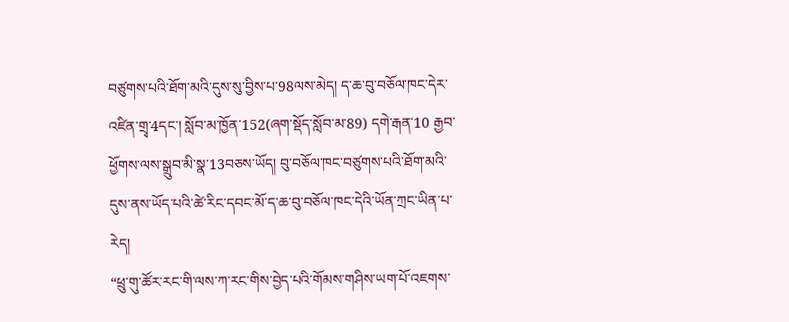བཙུགས་པའི་ཐོག་མའི་དུས་སུ་བྱིས་པ་98ལས་མེད། ད་ཆ་བུ་བཅོལ་ཁང་དེར་འཛིན་གྲྭ་4དང་། སློབ་མ་ཁྱོན་152(ཞག་སྡོད་སློབ་མ་89) དགེ་རྒན་10 རྒྱབ་ཕྱོགས་ལས་སྒྲུབ་མི་སྣ་13བཅས་ཡོད། བུ་བཅོལ་ཁང་བཙུགས་པའི་ཐོག་མའི་དུས་ནས་ཡོད་པའི་ཚེ་རིང་དབང་མོ་ད་ཆ་བུ་བཅོལ་ཁང་དེའི་ཡོན་ཀྲང་ཡིན་པ་རེད།
“ཕྲུ་གུ་ཚོར་རང་གི་ལས་ཀ་རང་གིས་བྱེད་པའི་གོམས་གཤིས་ཡག་པོ་འཇགས་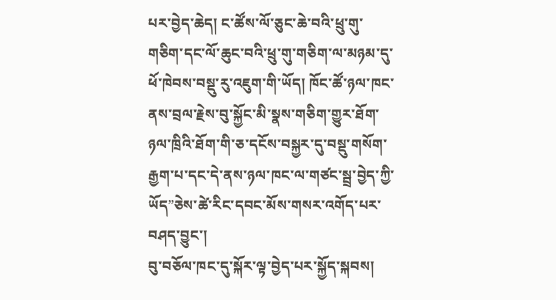པར་བྱེད་ཆེད། ང་ཚོས་ལོ་ཅུང་ཆེ་བའི་ཕྲུ་གུ་གཅིག་དང་ལོ་ཆུང་བའི་ཕྲུ་གུ་གཅིག་ལ་མཉམ་དུ་ཕོ་ཁེབས་བསྡུ་རུ་འཇུག་གི་ཡོད། ཁོང་ཚོ་ཉལ་ཁང་ནས་བྲལ་རྗེས་བུ་སྐྱོང་མི་སྣས་གཅིག་གྱུར་ཐོག་ཉལ་ཁྲིའི་ཐོག་གི་ཅ་དངོས་བསྐྱར་དུ་བསྡུ་གསོག་རྒྱག་པ་དང་དེ་ནས་ཉལ་ཁང་ལ་གཙང་སྦྲ་བྱེད་ཀྱི་ཡོད”ཅེས་ཚེ་རིང་དབང་མོས་གསར་འགོད་པར་བཤད་བྱུང་།
བུ་བཅོལ་ཁང་དུ་སྐོར་ལྟ་བྱེད་པར་སྐྱོད་སྐབས།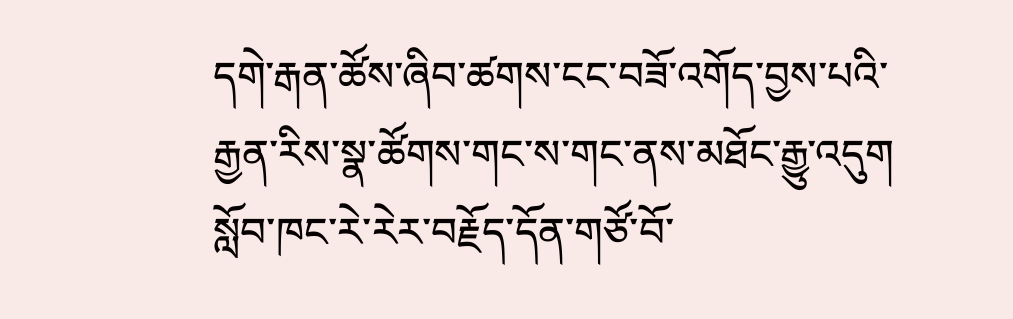དགེ་རྒན་ཚོས་ཞིབ་ཚགས་ངང་བཟོ་འགོད་བྱས་པའི་རྒྱན་རིས་སྣ་ཚོགས་གང་ས་གང་ནས་མཐོང་རྒྱུ་འདུག སློབ་ཁང་རེ་རེར་བརྗོད་དོན་གཙོ་བོ་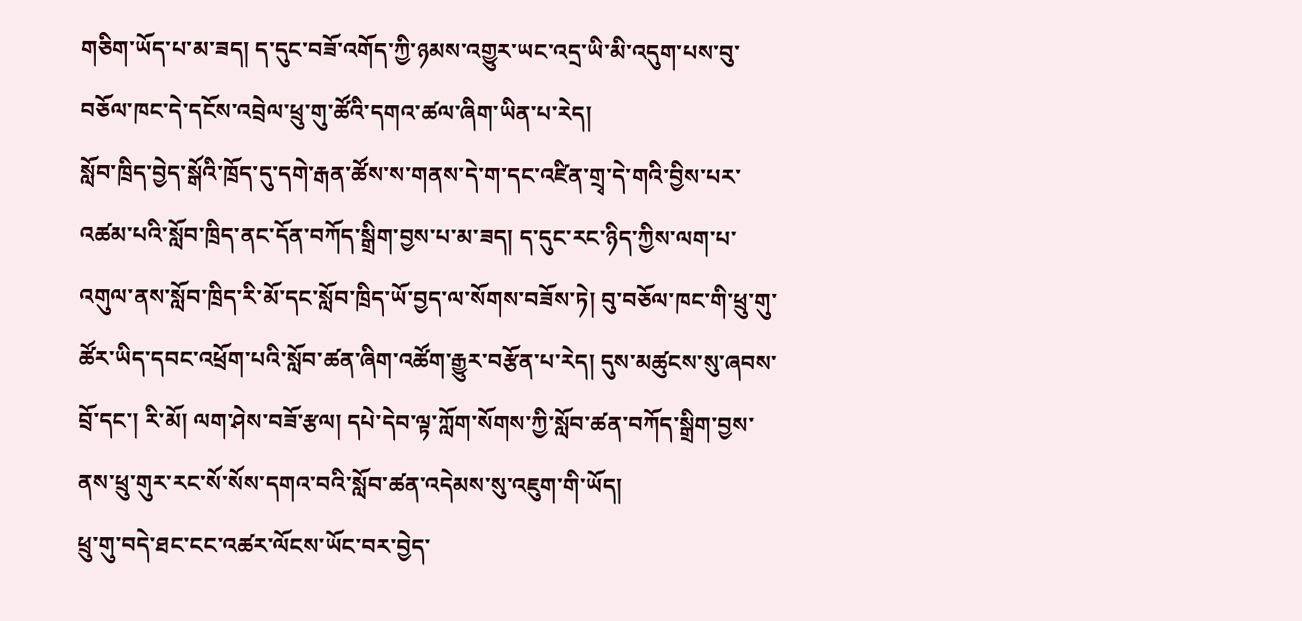གཅིག་ཡོད་པ་མ་ཟད། ད་དུང་བཟོ་འགོད་ཀྱི་ཉམས་འགྱུར་ཡང་འདྲ་ཡི་མི་འདུག་པས་བུ་བཅོལ་ཁང་དེ་དངོས་འབྲེལ་ཕྲུ་གུ་ཚོའི་དགའ་ཚལ་ཞིག་ཡིན་པ་རེད།
སློབ་ཁྲིད་བྱེད་སྒོའི་ཁྲོད་དུ་དགེ་རྒན་ཚོས་ས་གནས་དེ་ག་དང་འཛིན་གྲྭ་དེ་གའི་བྱིས་པར་འཚམ་པའི་སློབ་ཁྲིད་ནང་དོན་བཀོད་སྒྲིག་བྱས་པ་མ་ཟད། ད་དུང་རང་ཉིད་ཀྱིས་ལག་པ་འགུལ་ནས་སློབ་ཁྲིད་རི་མོ་དང་སློབ་ཁྲིད་ཡོ་བྱད་ལ་སོགས་བཟོས་ཏེ། བུ་བཅོལ་ཁང་གི་ཕྲུ་གུ་ཚོར་ཡིད་དབང་འཕྲོག་པའི་སློབ་ཚན་ཞིག་འཚོག་རྒྱུར་བརྩོན་པ་རེད། དུས་མཚུངས་སུ་ཞབས་བྲོ་དང་། རི་མོ། ལག་ཤེས་བཟོ་རྩལ། དཔེ་དེབ་ལྟ་ཀློག་སོགས་ཀྱི་སློབ་ཚན་བཀོད་སྒྲིག་བྱས་ནས་ཕྲུ་གུར་རང་སོ་སོས་དགའ་བའི་སློབ་ཚན་འདེམས་སུ་འཇུག་གི་ཡོད།
ཕྲུ་གུ་བདེ་ཐང་ངང་འཚར་ལོངས་ཡོང་བར་བྱེད་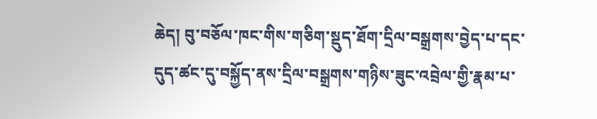ཆེད། བུ་བཅོལ་ཁང་གིས་གཅིག་སྡུད་ཐོག་དྲིལ་བསྒྲགས་བྱེད་པ་དང་དུད་ཚང་དུ་བསྐྱོད་ནས་དྲིལ་བསྒྲགས་གཉིས་ཟུང་འབྲེལ་གྱི་རྣམ་པ་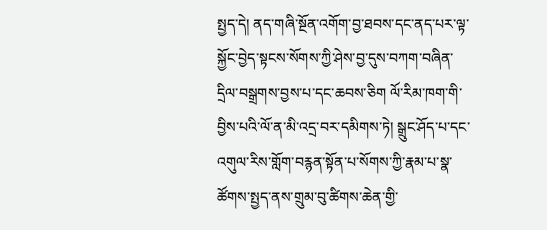སྤྱད་དེ། ནད་གཞི་སྔོན་འགོག་བྱ་ཐབས་དང་ནད་པར་ལྟ་སྐྱོང་བྱེད་སྟངས་སོགས་ཀྱི་ཤེས་བྱ་དུས་བཀག་བཞིན་དྲིལ་བསྒྲགས་བྱས་པ་དང་ཆབས་ཅིག ལོ་རིམ་ཁག་གི་བྱིས་པའི་ལོ་ན་མི་འདྲ་བར་དམིགས་ཏེ། སྒྲུང་ཤོད་པ་དང་འགུལ་རིས་གློག་བརྙན་སྟོན་པ་སོགས་ཀྱི་རྣམ་པ་སྣ་ཚོགས་སྤྱད་ནས་གྲུམ་བུ་ཚིགས་ཆེན་གྱི་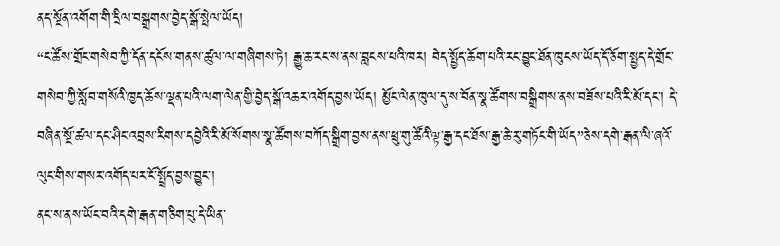ནད་སྔོན་འགོག་གི་དྲིལ་བསྒྲགས་བྱེད་སྒོ་སྤེལ་ཡོད།
“ང་ཚོས་གྲོང་གསེབ་ཀྱི་དོན་དངོས་གནས་ཚུལ་ལ་གཞིགས་ཏེ། རྒྱུ་ཆ་རང་ས་ནས་བླངས་པའི་ཁར། བེད་སྤྱོད་ཆོག་པའི་རང་བྱུང་ཐོན་ཁུངས་ཡོད་དོ་ཅོག་སྤྱད་དེ་གྲོང་གསེབ་ཀྱི་སློབ་གསོའི་ཁྱད་ཆོས་ལྡན་པའི་ལག་ལེན་གྱི་བྱེད་སྒོ་འཆར་འགོད་བྱས་ཡོད། མྱོང་ལེན་ཁུལ་དུ་ས་བོན་སྣ་ཚོགས་བསྒྲིགས་ནས་བཟོས་པའི་རི་མོ་དང་། དེ་བཞིན་སྔོ་ཚལ་དང་ཤིང་འབྲས་རིགས་དབྱེའི་རི་མོ་སོགས་སྣ་ཚོགས་བཀོད་སྒྲིག་བྱས་ནས་ཕྲུ་གུ་ཚོའི་ལྟ་རྒྱ་དང་ཐོས་རྒྱ་ཆེ་རུ་གཏོང་གི་ཡོད”ཅེས་དགེ་རྒན་ལི་ཞའོ་ལུང་གིས་གསར་འགོད་པར་ངོ་སྤྲོད་བྱས་བྱུང་།
ནང་ས་ནས་ཡོང་བའི་དགེ་རྒན་གཅིག་པུ་དེ་ཡིན་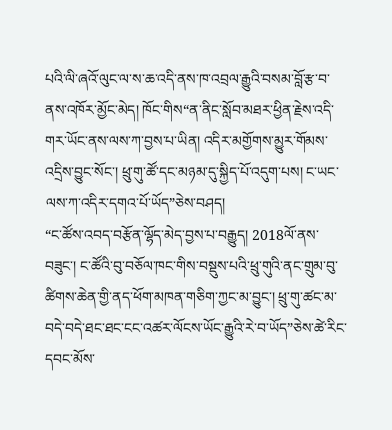པའི་ལི་ཞའོ་ལུང་ལ་ས་ཆ་འདི་ནས་ཁ་འབྲལ་རྒྱུའི་བསམ་བློ་རྩ་བ་ནས་འཁོར་མྱོང་མེད། ཁོང་གིས“ན་ནིང་སློབ་མཐར་ཕྱིན་རྗེས་འདི་གར་ཡོང་ནས་ལས་ཀ་བྱས་པ་ཡིན། འདིར་མགྱོགས་མྱུར་གོམས་འདྲིས་བྱུང་སོང་། ཕྲུ་གུ་ཚོ་དང་མཉམ་དུ་སྐྱིད་པོ་འདུག་པས། ང་ཡང་ལས་ཀ་འདིར་དགའ་པོ་ཡོད”ཅེས་བཤད།
“ང་ཚོས་འབད་བརྩོན་ལྷོད་མེད་བྱས་པ་བརྒྱུད། 2018ལོ་ནས་བཟུང་། ང་ཚོའི་བུ་བཅོལ་ཁང་གིས་བསྡུས་པའི་ཕྲུ་གུའི་ནང་གྲུམ་བུ་ཚིགས་ཆེན་གྱི་ནད་ཕོག་མཁན་གཅིག་ཀྱང་མ་བྱུང་། ཕྲུ་གུ་ཚང་མ་བདེ་བདེ་ཐང་ཐང་ངང་འཚར་ལོངས་ཡོང་རྒྱུའི་རེ་བ་ཡོད”ཅེས་ཚེ་རིང་དབང་མོས་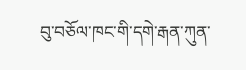བུ་བཅོལ་ཁང་གི་དགེ་རྒན་ཀུན་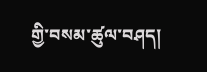གྱི་བསམ་ཚུལ་བཤད།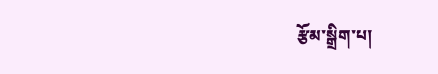རྩོམ་སྒྲིག་པ།